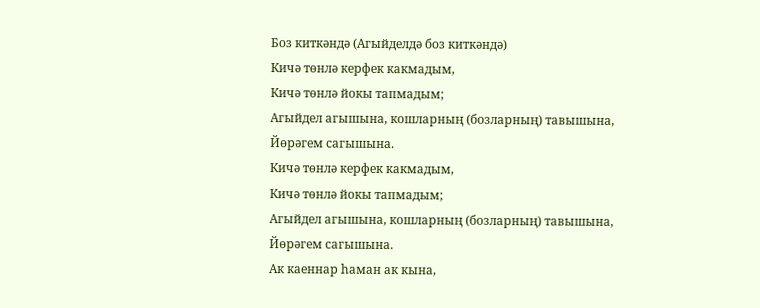Боз киткәндә (Агыйделдә боз киткәндә)
Кичә төнлә керфек какмадым,
Кичә төнлә йокы тапмадым;
Агыйдел агышына, кошларның (бозларның) тавышына,
Йөрәгем сагышына.
Кичә төнлә керфек какмадым,
Кичә төнлә йокы тапмадым;
Агыйдел агышына, кошларның (бозларның) тавышына,
Йөрәгем сагышына.
Ак каеннар һаман ак кына,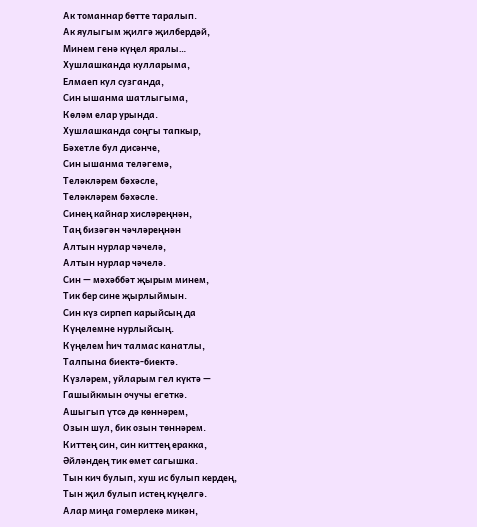Ак томаннар бөтте таралып.
Ак яулыгым җилгә җилбердәй,
Минем генә күңел яралы…
Хушлашканда кулларыма,
Елмаеп кул сузганда,
Син ышанма шатлыгыма,
Көләм елар урында.
Хушлашканда соңгы тапкыр,
Бәхетле бул дисәнче,
Син ышанма теләгемә,
Теләкләрем бәхәсле,
Теләкләрем бәхәсле.
Синең кайнар хисләреңнән,
Таң бизәгән чәчләреңнән
Алтын нурлар чәчелә,
Алтын нурлар чәчелә.
Син — мәхәббәт җырым минем,
Тик бер сине җырлыймын.
Син күз сирпеп карыйсың да
Күңелемне нурлыйсың.
Күңелем һич талмас канатлы,
Талпына биектә-биектә.
Күзләрем, уйларым гел күктә —
Гашыйкмын очучы егеткә.
Ашыгып үтсә дә көннәрем,
Озын шул, бик озын төннәрем.
Киттең син, син киттең еракка,
Әйләндең тик өмет сагышка.
Тын кич булып, хуш ис булып кердең,
Тын җил булып истең күңелгә.
Алар миңа гомерлекә микән,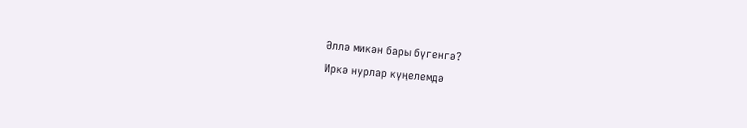Әллә микән бары бүгенгә?
Иркә нурлар күңелемдә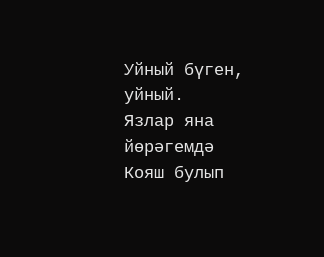Уйный бүген, уйный.
Язлар яна йөрәгемдә
Кояш булып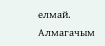елмай.
Алмагачым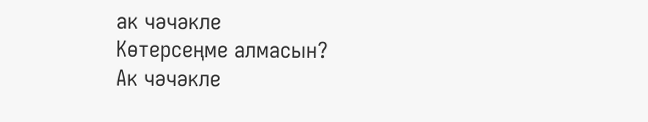ак чәчәкле
Көтерсеңме алмасын?
Ак чәчәкле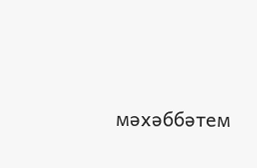мәхәббәтем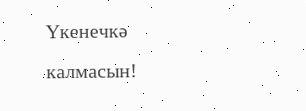Үкенечкә калмасын!